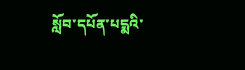སློབ་དཔོན་པདྨའི་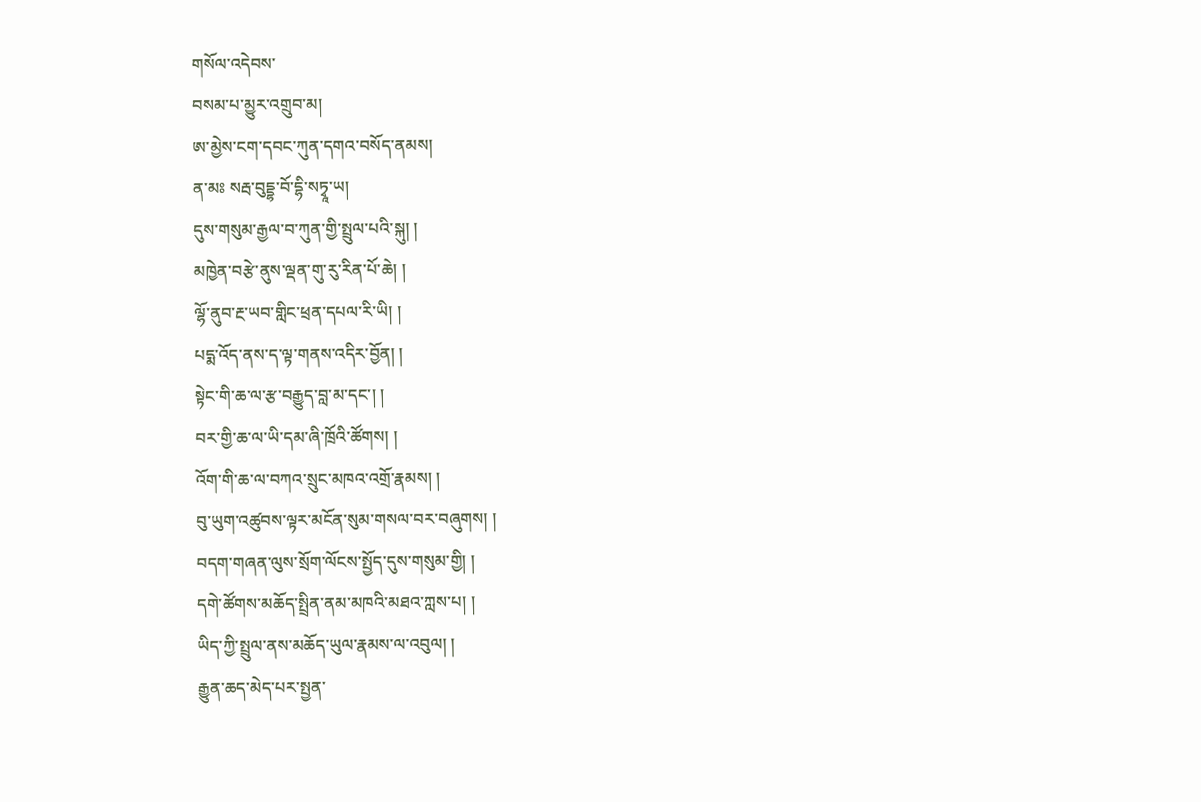གསོལ་འདེབས་
བསམ་པ་མྱུར་འགྲུབ་མ།
ཨ་མྱེས་ངག་དབང་ཀུན་དགའ་བསོད་ནམས།
ན་མཿ སརྦ་བུདྡྷ་བོ་དྷི་སཏྭཱ་ཡ།
དུས་གསུམ་རྒྱལ་བ་ཀུན་གྱི་སྤྲུལ་པའི་སྐུ། །
མཁྱེན་བརྩེ་ནུས་ལྡན་གུ་རུ་རིན་པོ་ཆེ། །
ལྷོ་ནུབ་རྔ་ཡབ་གླིང་ཕྲན་དཔལ་རི་ཡི། །
པདྨ་འོད་ནས་ད་ལྟ་གནས་འདིར་བྱོན། །
སྟེང་གི་ཆ་ལ་རྩ་བརྒྱུད་བླ་མ་དང་། །
བར་གྱི་ཆ་ལ་ཡི་དམ་ཞི་ཁྲོའི་ཚོགས། །
འོག་གི་ཆ་ལ་བཀའ་སྲུང་མཁའ་འགྲོ་རྣམས། །
བུ་ཡུག་འཚུབས་ལྟར་མངོན་སུམ་གསལ་བར་བཞུགས། །
བདག་གཞན་ལུས་སྲོག་ལོངས་སྤྱོད་དུས་གསུམ་གྱི། །
དགེ་ཚོགས་མཆོད་སྤྲིན་ནམ་མཁའི་མཐའ་ཀླས་པ། །
ཡིད་ཀྱི་སྤྲུལ་ནས་མཆོད་ཡུལ་རྣམས་ལ་འབུལ། །
རྒྱུན་ཆད་མེད་པར་སྤྱན་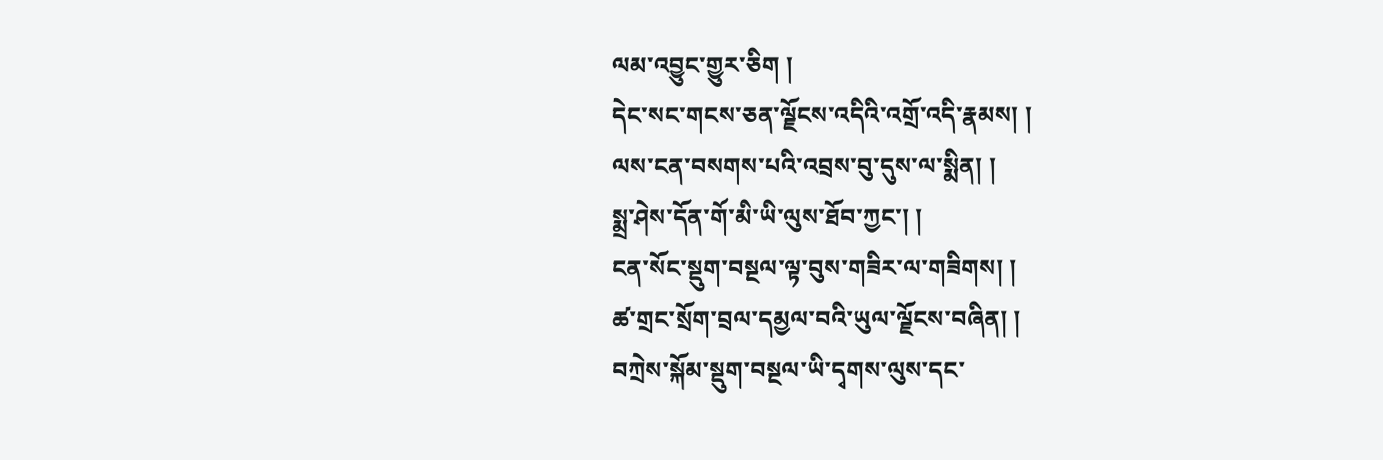ལམ་འབྱུང་གྱུར་ཅིག །
དེང་སང་གངས་ཅན་ལྗོངས་འདིའི་འགྲོ་འདི་རྣམས། །
ལས་ངན་བསགས་པའི་འབྲས་བུ་དུས་ལ་སྨིན། །
སྨྲ་ཤེས་དོན་གོ་མི་ཡི་ལུས་ཐོབ་ཀྱང་། །
ངན་སོང་སྡུག་བསྔལ་ལྟ་བུས་གཟིར་ལ་གཟིགས། །
ཚ་གྲང་སྲོག་བྲལ་དམྱལ་བའི་ཡུལ་ལྗོངས་བཞིན། །
བཀྲེས་སྐོམ་སྡུག་བསྔལ་ཡི་དྭགས་ལུས་དང་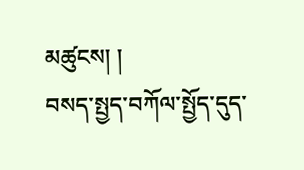མཚུངས། །
བསད་སྤྱད་བཀོལ་སྤྱོད་དུད་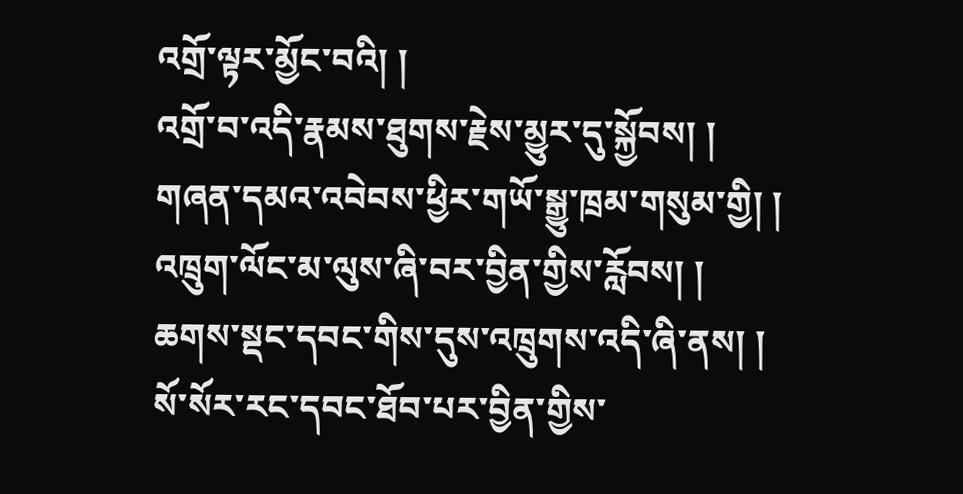འགྲོ་ལྟར་མྱོང་བའི། །
འགྲོ་བ་འདི་རྣམས་ཐུགས་རྗེས་མྱུར་དུ་སྐྱོབས། །
གཞན་དམའ་འབེབས་ཕྱིར་གཡོ་སྒྱུ་ཁྲམ་གསུམ་གྱི། །
འཁྲུག་ལོང་མ་ལུས་ཞི་བར་བྱིན་གྱིས་རློབས། །
ཆགས་སྡང་དབང་གིས་དུས་འཁྲུགས་འདི་ཞི་ནས། །
སོ་སོར་རང་དབང་ཐོབ་པར་བྱིན་གྱིས་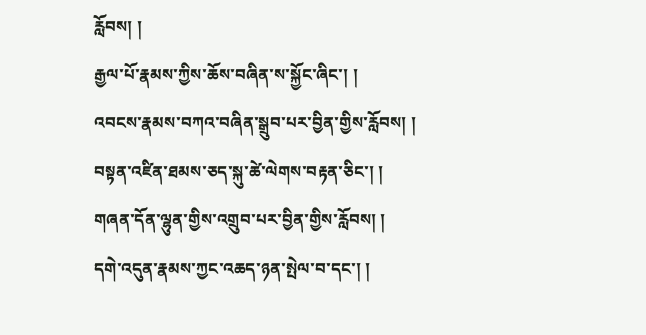རློབས། །
རྒྱལ་པོ་རྣམས་ཀྱིས་ཆོས་བཞིན་ས་སྐྱོང་ཞིང་། །
འབངས་རྣམས་བཀའ་བཞིན་སྒྲུབ་པར་བྱིན་གྱིས་རློབས། །
བསྟན་འཛིན་ཐམས་ཅད་སྐུ་ཚེ་ལེགས་བརྟན་ཅིང་། །
གཞན་དོན་ལྷུན་གྱིས་འགྲུབ་པར་བྱིན་གྱིས་རློབས། །
དགེ་འདུན་རྣམས་ཀྱང་འཆད་ཉན་སྤེལ་བ་དང་། །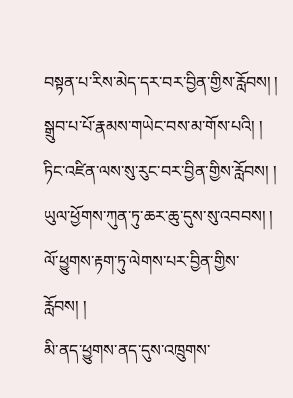བསྟན་པ་རིས་མེད་དར་བར་བྱིན་གྱིས་རློབས། །
སྒྲུབ་པ་པོ་རྣམས་གཡེང་བས་མ་གོས་པའི། །
ཏིང་འཛིན་ལས་སུ་རུང་བར་བྱིན་གྱིས་རློབས། །
ཡུལ་ཕྱོགས་ཀུན་ཏུ་ཆར་ཆུ་དུས་སུ་འབབས། །
ལོ་ཕྱུགས་རྟག་ཏུ་ལེགས་པར་བྱིན་གྱིས་རློབས། །
མི་ནད་ཕྱུགས་ནད་དུས་འཁྲུགས་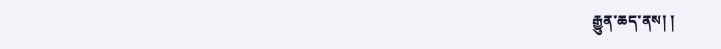རྒྱུན་ཆད་ནས། །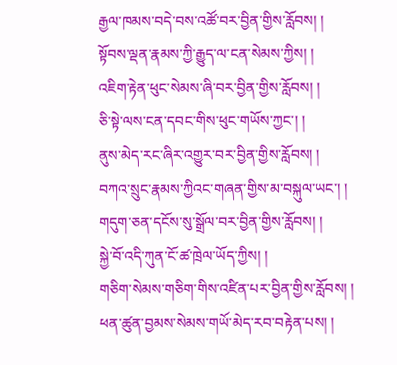རྒྱལ་ཁམས་བདེ་བས་འཚོ་བར་བྱིན་གྱིས་རློབས། །
སྟོབས་ལྡན་རྣམས་ཀྱི་རྒྱུད་ལ་ངན་སེམས་ཀྱིས། །
འཇིག་རྟེན་ཕུང་སེམས་ཞི་བར་བྱིན་གྱིས་རློབས། །
ཅི་སྟེ་ལས་ངན་དབང་གིས་ཕུང་གཡོས་ཀྱང་། །
ནུས་མེད་རང་ཞིར་འགྱུར་བར་བྱིན་གྱིས་རློབས། །
བཀའ་སྲུང་རྣམས་ཀྱིའང་གཞན་གྱིས་མ་བསྐུལ་ཡང་། །
གདུག་ཅན་དངོས་སུ་སྒྲོལ་བར་བྱིན་གྱིས་རློབས། །
སྐྱེ་བོ་འདི་ཀུན་ངོ་ཚ་ཁྲེལ་ཡོད་ཀྱིས། །
གཅིག་སེམས་གཅིག་གིས་འཛིན་པར་བྱིན་གྱིས་རློབས། །
ཕན་ཚུན་བྱམས་སེམས་གཡོ་མེད་རབ་བརྟེན་པས། །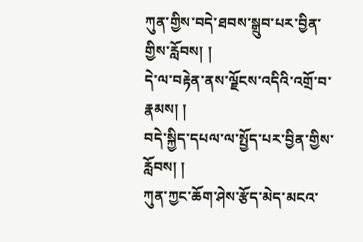ཀུན་གྱིས་བདེ་ཐབས་སྒྲུབ་པར་བྱིན་གྱིས་རློབས། །
དེ་ལ་བརྟེན་ནས་ལྗོངས་འདིའི་འགྲོ་བ་རྣམས། །
བདེ་སྐྱིད་དཔལ་ལ་སྤྱོད་པར་བྱིན་གྱིས་རློབས། །
ཀུན་ཀྱང་ཆོག་ཤེས་རྩོད་མེད་མངའ་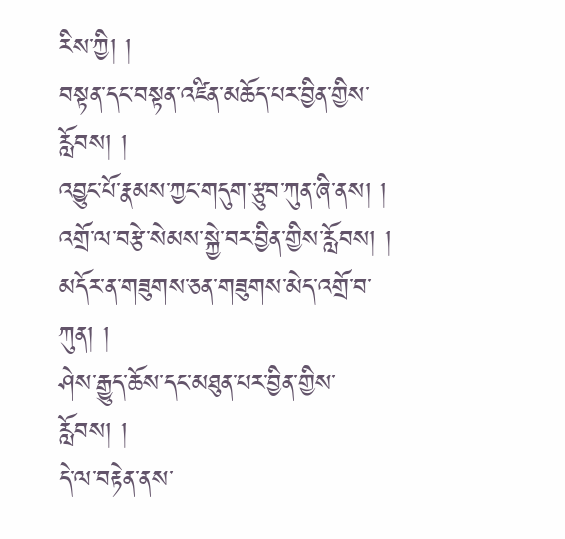རིས་ཀྱི། །
བསྟན་དང་བསྟན་འཛིན་མཆོད་པར་བྱིན་གྱིས་རློབས། །
འབྱུང་པོ་རྣམས་ཀྱང་གདུག་རྩུབ་ཀུན་ཞི་ནས། །
འགྲོ་ལ་བརྩེ་སེམས་སྐྱེ་བར་བྱིན་གྱིས་རློབས། །
མདོར་ན་གཟུགས་ཅན་གཟུགས་མེད་འགྲོ་བ་ཀུན། །
ཤེས་རྒྱུད་ཆོས་དང་མཐུན་པར་བྱིན་གྱིས་རློབས། །
དེ་ལ་བརྟེན་ནས་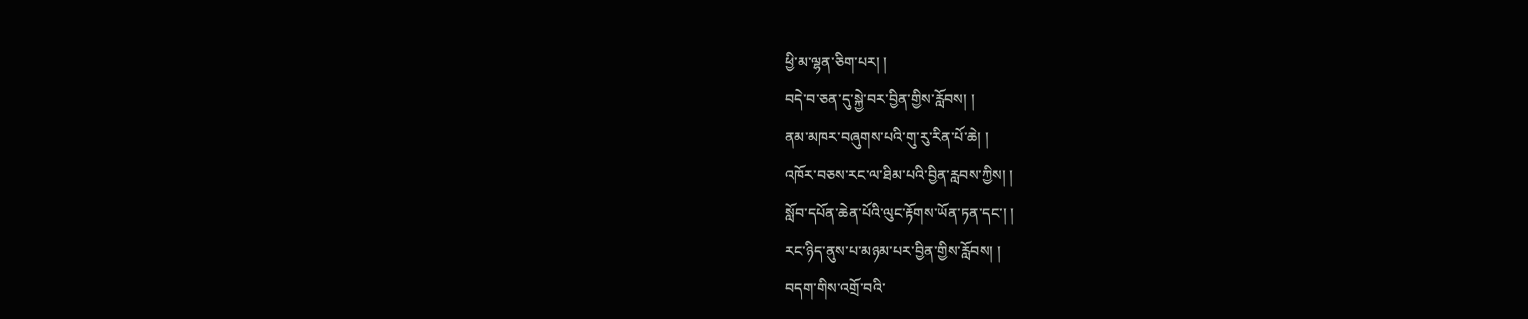ཕྱི་མ་ལྷན་ཅིག་པར། །
བདེ་བ་ཅན་དུ་སྐྱེ་བར་བྱིན་གྱིས་རློབས། །
ནམ་མཁར་བཞུགས་པའི་གུ་རུ་རིན་པོ་ཆེ། །
འཁོར་བཅས་རང་ལ་ཐིམ་པའི་བྱིན་རླབས་ཀྱིས། །
སློབ་དཔོན་ཆེན་པོའི་ལུང་རྟོགས་ཡོན་ཏན་དང་། །
རང་ཉིད་ནུས་པ་མཉམ་པར་བྱིན་གྱིས་རློབས། །
བདག་གིས་འགྲོ་བའི་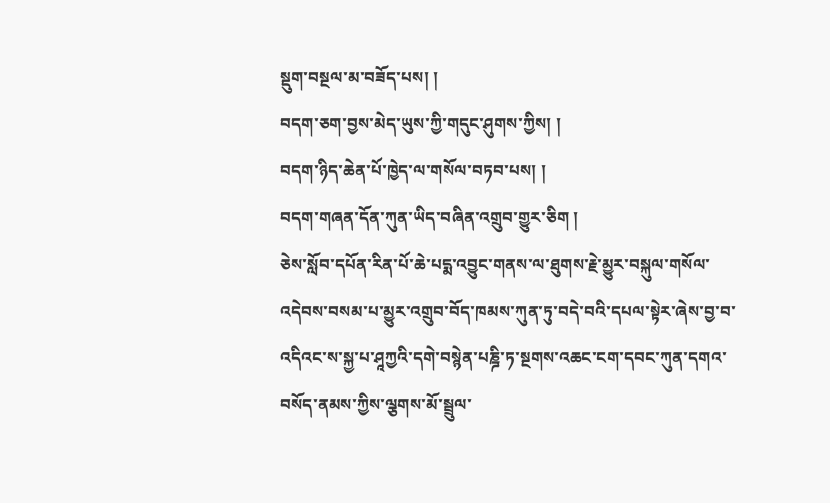སྡུག་བསྔལ་མ་བཟོད་པས། །
བདག་ཅག་བྱས་མེད་ཡུས་ཀྱི་གདུང་ཤུགས་ཀྱིས། །
བདག་ཉིད་ཆེན་པོ་ཁྱེད་ལ་གསོལ་བཏབ་པས། །
བདག་གཞན་དོན་ཀུན་ཡིད་བཞིན་འགྲུབ་གྱུར་ཅིག །
ཅེས་སློབ་དཔོན་རིན་པོ་ཆེ་པདྨ་འབྱུང་གནས་ལ་ཐུགས་རྗེ་མྱུར་བསྐུལ་གསོལ་འདེབས་བསམ་པ་མྱུར་འགྲུབ་བོད་ཁམས་ཀུན་ཏུ་བདེ་བའི་དཔལ་སྟེར་ཞེས་བྱ་བ་འདིའང་ས་སྐྱ་པ་ཤཱཀྱའི་དགེ་བསྙེན་པཎྜི་ཏ་སྔགས་འཆང་ངག་དབང་ཀུན་དགའ་བསོད་ནམས་ཀྱིས་ལྕགས་མོ་སྦྲུལ་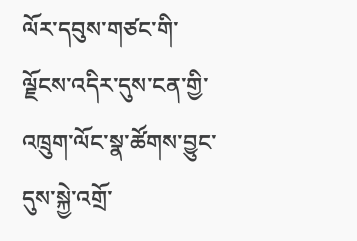ལོར་དབུས་གཙང་གི་ལྗོངས་འདིར་དུས་ངན་གྱི་འཁྲུག་ལོང་སྣ་ཚོགས་བྱུང་དུས་སྐྱེ་འགྲོ་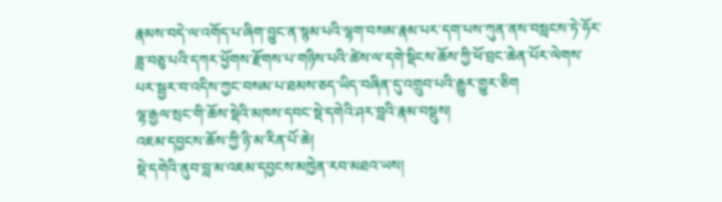རྣམས་བདེ་ལ་འགོད་པ་ཞིག་བྱུང་ན་སྙམ་པའི་ལྷག་བསམ་རྣམ་པར་དག་པས་ཀུན་ནས་བསླངས་ཏེ་ཧོར་ཟླ་བཅུ་པའི་དཀར་ཕྱོགས་རྫོགས་པ་གཉིས་པའི་ཚེས་ལ་དགེ་སྡིངས་ཆོས་ཀྱི་ཕོ་བྲང་ཆེན་པོར་ལེགས་པར་སྦྱར་བ་འདིས་ཀྱང་བསམ་པ་ཐམས་ཅད་ཡིད་བཞིན་དུ་འགྲུབ་པའི་རྒྱུར་གྱུར་ཅིག
ལྷ་རྒྱལ་སྲང་གི་ཆོས་སྡེའི་མཁས་དབང་སྡེ་དགེའི་ཤར་བླའི་རྣམ་བསྡུས།
འཇམ་དབྱངས་ཆོས་ཀྱི་ཉི་མ་རིན་པོ་ཆེ།
སྡེ་དགེའི་ནུབ་བླ་མ་འཇམ་དབྱངས་མཁྱེན་རབ་མཐའ་ཡས།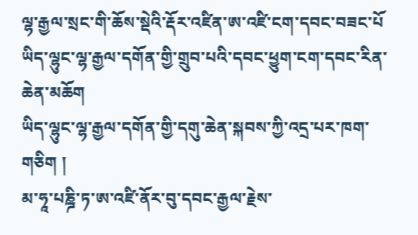ལྷ་རྒྱལ་སྲང་གི་ཆོས་སྡེའི་རྡོར་འཛིན་ཨ་འཛི་ངག་དབང་བཟང་པོ
ཡིད་ལྷུང་ལྷ་རྒྱལ་དགོན་གྱི་གྲུབ་པའི་དབང་ཕྱུག་ངག་དབང་རིན་ཆེན་མཆོག
ཡིད་ལྷུང་ལྷ་རྒྱལ་དགོན་གྱི་དགུ་ཆེན་སྐབས་ཀྱི་འདྲ་པར་ཁག་གཅིག །
མ་ཧཱ་པཎྜི་ཏ་ཨ་འཛི་ནོར་བུ་དབང་རྒྱལ་རྗེས་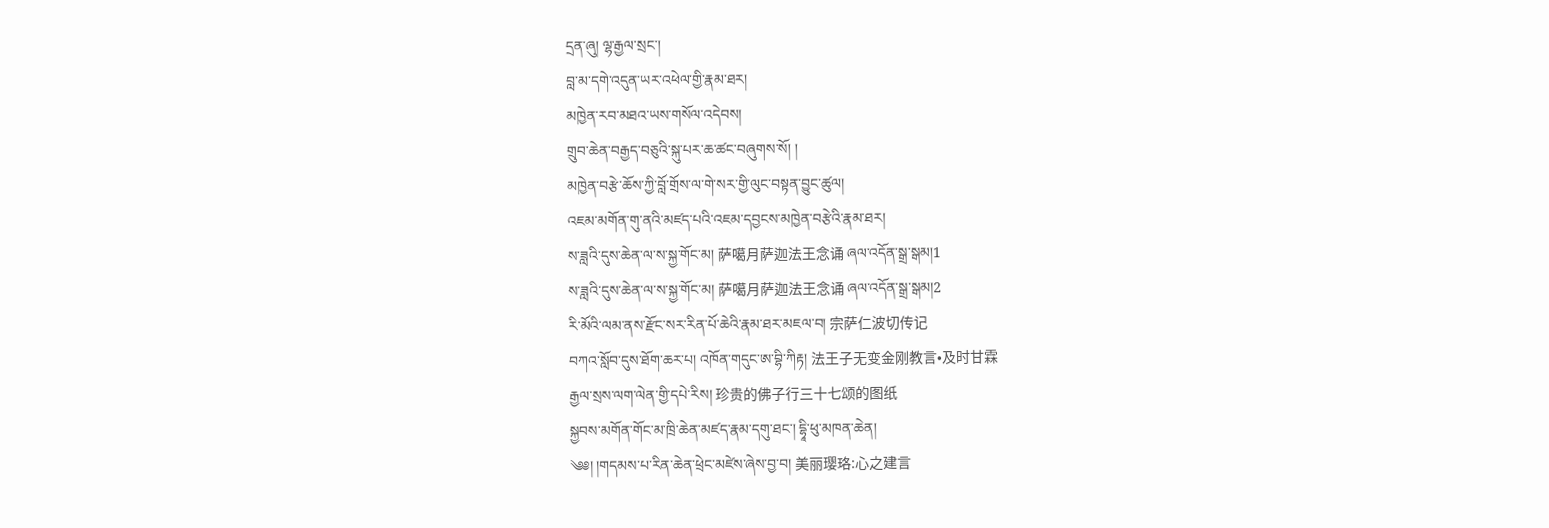དྲན་ཞུ། ལྷ་རྒྱལ་སྲང་།
བླ་མ་དགེ་འདུན་ཡར་འཕེལ་གྱི་རྣམ་ཐར།
མཁྱེན་རབ་མཐའ་ཡས་གསོལ་འདེབས།
གྲུབ་ཆེན་བརྒྱད་བཅུའི་སྐུ་པར་ཆ་ཚང་བཞུགས་སོ། །
མཁྱེན་བརྩེ་ཆོས་ཀྱི་བློ་གྲོས་ལ་གེ་སར་གྱི་ལུང་བསྟན་བྱུང་ཚུལ།
འཇམ་མགོན་གུ་ནའི་མཛད་པའི་འཇམ་དབྱངས་མཁྱེན་བརྩེའི་རྣམ་ཐར།
ས་ཟླའི་དུས་ཆེན་ལ་ས་སྐྱ་གོང་མ། 萨噶月萨迦法王念诵 ཞལ་འདོན་སྒྲ་སྒམ།1
ས་ཟླའི་དུས་ཆེན་ལ་ས་སྐྱ་གོང་མ། 萨噶月萨迦法王念诵 ཞལ་འདོན་སྒྲ་སྒམ།2
རི་མོའི་ལམ་ནས་རྫོང་སར་རིན་པོ་ཆེའི་རྣམ་ཐར་མཇལ་བ། 宗萨仁波切传记
བཀའ་སློབ་དུས་ཐོག་ཆར་པ། འཁོན་གདུང་ཨ་བྷི་ཀིརྟ། 法王子无变金刚教言•及时甘霖
རྒྱལ་སྲས་ལག་ལེན་གྱི་དཔེ་རིས། 珍贵的佛子行三十七颂的图纸
སྐྱབས་མགོན་གོང་མ་ཁྲི་ཆེན་མཛད་རྣམ་དགུ་ཐང་། དྷཱི་ཕུ་མཁན་ཆེན།
༄༅། །གདམས་པ་རིན་ཆེན་ཕྲེང་མཛེས་ཞེས་བྱ་བ། 美丽璎珞:心之建言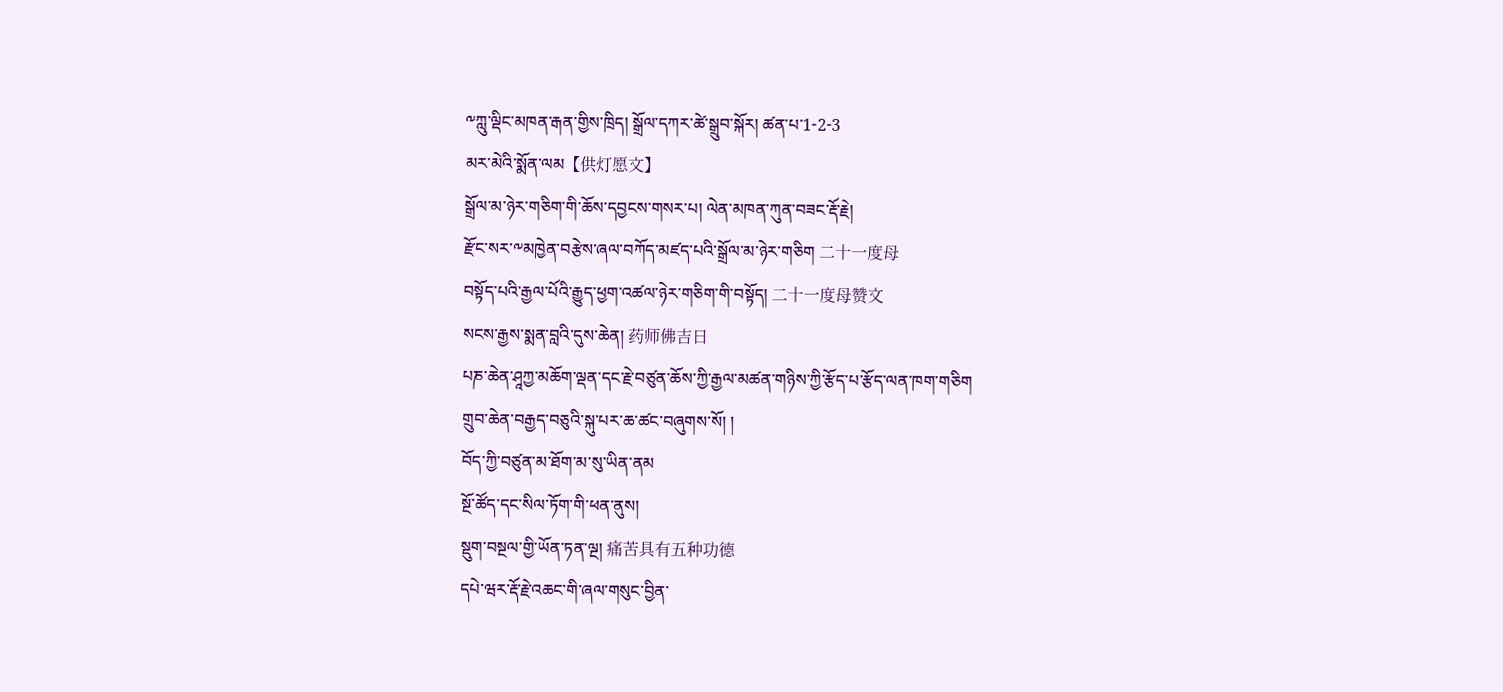༸ཀླུ་ལྡིང་མཁན་རྒན་གྱིས་ཁྲིད། སྒྲོལ་དཀར་ཚེ་སྒྲུབ་སྐོར། ཚན་པ་1-2-3
མར་མེའི་སྨོན་ལམ【供灯愿文】
སྒྲོལ་མ་ཉེར་གཅིག་གི་ཆོས་དབྱངས་གསར་པ། ལེན་མཁན་ཀུན་བཟང་རྡོ་རྗེ།
རྫོང་སར་༸མཁྱེན་བརྩེས་ཞལ་བཀོད་མཛད་པའི་སྒྲོལ་མ་ཉེར་གཅིག 二十一度母
བསྟོད་པའི་རྒྱལ་པོའི་རྒྱུད་ཕྱག་འཚལ་ཉེར་གཅིག་གི་བསྟོད། 二十一度母赞文
སངས་རྒྱས་སྨན་བླའི་དུས་ཆེན། 药师佛吉日
པཎ་ཆེན་ཤཱཀྱ་མཆོག་ལྡན་དང་རྗེ་བཙུན་ཆོས་ཀྱི་རྒྱལ་མཚན་གཉིས་ཀྱི་རྩོད་པ་རྩོད་ལན་ཁག་གཅིག
གྲུབ་ཆེན་བརྒྱད་བཅུའི་སྐུ་པར་ཆ་ཚང་བཞུགས་སོ། །
བོད་ཀྱི་བཙུན་མ་ཐོག་མ་སུ་ཡིན་ནམ
སྔོ་ཚོད་དང་སིལ་ཏོག་གི་ཕན་ནུས།
སྡུག་བསྔལ་གྱི་ཡོན་ཏན་ལྔ། 痛苦具有五种功德
དཔེ་ཝར་རྡོ་རྗེ་འཆང་གི་ཞལ་གསུང་བྱིན་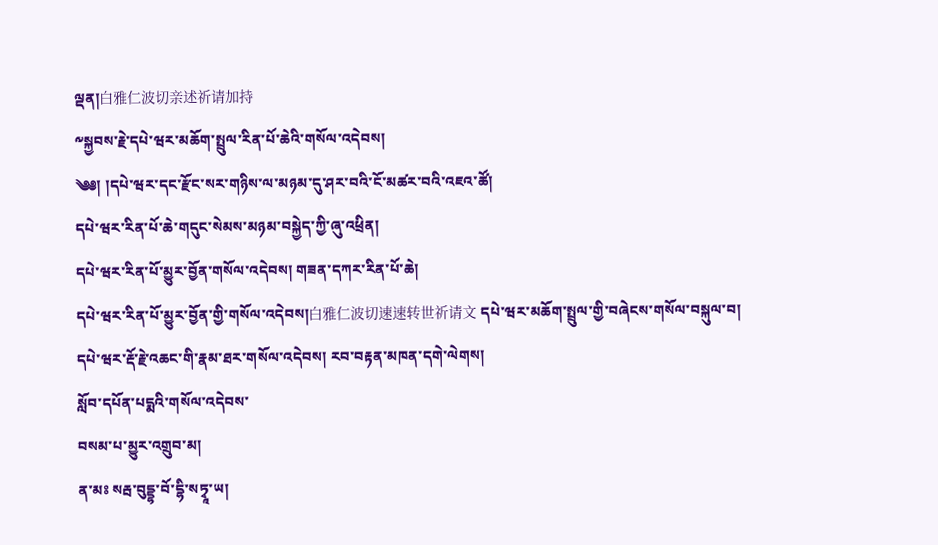ལྡན།白雅仁波切亲述祈请加持
༸སྐྱབས་རྗེ་དཔེ་ཝར་མཆོག་སྤྲུལ་རིན་པོ་ཆེའི་གསོལ་འདེབས།
༄༅། །དཔེ་ཝར་དང་རྫོང་སར་གཉིས་ལ་མཉམ་དུ་ཤར་བའི་ངོ་མཚར་བའི་འཇའ་ཚོ།
དཔེ་ཝར་རིན་པོ་ཆེ་གདུང་སེམས་མཉམ་བསྐྱེད་ཀྱི་ཞུ་འཕྲིན།
དཔེ་ཝར་རིན་པོ་མྱུར་བྱོན་གསོལ་འདེབས། གཟན་དཀར་རིན་པོ་ཆེ།
དཔེ་ཝར་རིན་པོ་མྱུར་བྱོན་གྱི་གསོལ་འདེབས།白雅仁波切速速转世祈请文 དཔེ་ཝར་མཆོག་སྤྲུལ་གྱི་བཞེངས་གསོལ་བསྐུལ་བ།
དཔེ་ཝར་རྡོ་རྗེ་འཆང་གི་རྣམ་ཐར་གསོལ་འདེབས། རབ་བརྟན་མཁན་དགེ་ལེགས།
སློབ་དཔོན་པདྨའི་གསོལ་འདེབས་
བསམ་པ་མྱུར་འགྲུབ་མ།
ན་མཿ སརྦ་བུདྡྷ་བོ་དྷི་སཏྭཱ་ཡ།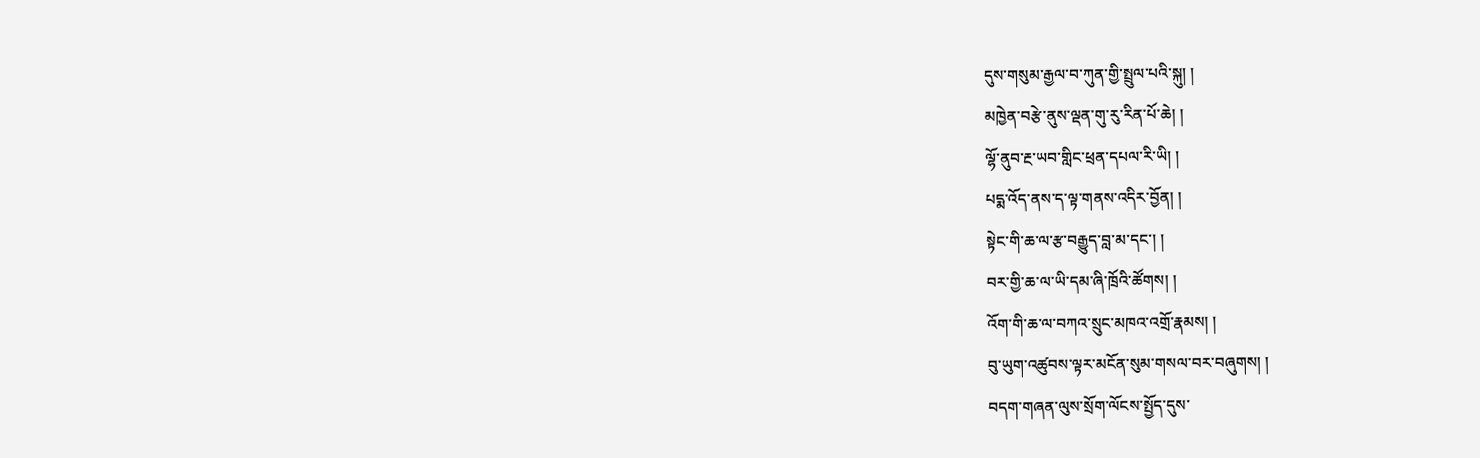དུས་གསུམ་རྒྱལ་བ་ཀུན་གྱི་སྤྲུལ་པའི་སྐུ། །
མཁྱེན་བརྩེ་ནུས་ལྡན་གུ་རུ་རིན་པོ་ཆེ། །
ལྷོ་ནུབ་རྔ་ཡབ་གླིང་ཕྲན་དཔལ་རི་ཡི། །
པདྨ་འོད་ནས་ད་ལྟ་གནས་འདིར་བྱོན། །
སྟེང་གི་ཆ་ལ་རྩ་བརྒྱུད་བླ་མ་དང་། །
བར་གྱི་ཆ་ལ་ཡི་དམ་ཞི་ཁྲོའི་ཚོགས། །
འོག་གི་ཆ་ལ་བཀའ་སྲུང་མཁའ་འགྲོ་རྣམས། །
བུ་ཡུག་འཚུབས་ལྟར་མངོན་སུམ་གསལ་བར་བཞུགས། །
བདག་གཞན་ལུས་སྲོག་ལོངས་སྤྱོད་དུས་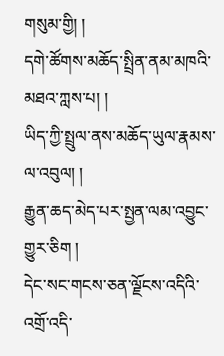གསུམ་གྱི། །
དགེ་ཚོགས་མཆོད་སྤྲིན་ནམ་མཁའི་མཐའ་ཀླས་པ། །
ཡིད་ཀྱི་སྤྲུལ་ནས་མཆོད་ཡུལ་རྣམས་ལ་འབུལ། །
རྒྱུན་ཆད་མེད་པར་སྤྱན་ལམ་འབྱུང་གྱུར་ཅིག །
དེང་སང་གངས་ཅན་ལྗོངས་འདིའི་འགྲོ་འདི་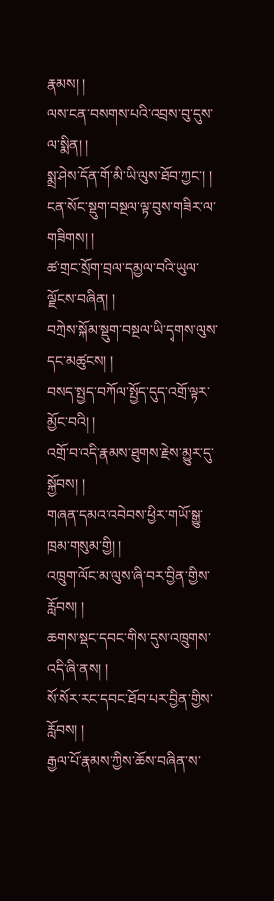རྣམས། །
ལས་ངན་བསགས་པའི་འབྲས་བུ་དུས་ལ་སྨིན། །
སྨྲ་ཤེས་དོན་གོ་མི་ཡི་ལུས་ཐོབ་ཀྱང་། །
ངན་སོང་སྡུག་བསྔལ་ལྟ་བུས་གཟིར་ལ་གཟིགས། །
ཚ་གྲང་སྲོག་བྲལ་དམྱལ་བའི་ཡུལ་ལྗོངས་བཞིན། །
བཀྲེས་སྐོམ་སྡུག་བསྔལ་ཡི་དྭགས་ལུས་དང་མཚུངས། །
བསད་སྤྱད་བཀོལ་སྤྱོད་དུད་འགྲོ་ལྟར་མྱོང་བའི། །
འགྲོ་བ་འདི་རྣམས་ཐུགས་རྗེས་མྱུར་དུ་སྐྱོབས། །
གཞན་དམའ་འབེབས་ཕྱིར་གཡོ་སྒྱུ་ཁྲམ་གསུམ་གྱི། །
འཁྲུག་ལོང་མ་ལུས་ཞི་བར་བྱིན་གྱིས་རློབས། །
ཆགས་སྡང་དབང་གིས་དུས་འཁྲུགས་འདི་ཞི་ནས། །
སོ་སོར་རང་དབང་ཐོབ་པར་བྱིན་གྱིས་རློབས། །
རྒྱལ་པོ་རྣམས་ཀྱིས་ཆོས་བཞིན་ས་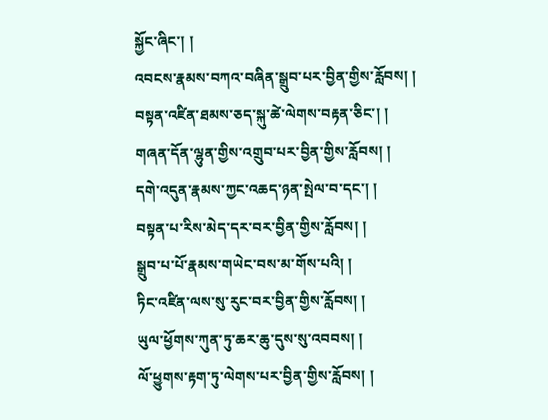སྐྱོང་ཞིང་། །
འབངས་རྣམས་བཀའ་བཞིན་སྒྲུབ་པར་བྱིན་གྱིས་རློབས། །
བསྟན་འཛིན་ཐམས་ཅད་སྐུ་ཚེ་ལེགས་བརྟན་ཅིང་། །
གཞན་དོན་ལྷུན་གྱིས་འགྲུབ་པར་བྱིན་གྱིས་རློབས། །
དགེ་འདུན་རྣམས་ཀྱང་འཆད་ཉན་སྤེལ་བ་དང་། །
བསྟན་པ་རིས་མེད་དར་བར་བྱིན་གྱིས་རློབས། །
སྒྲུབ་པ་པོ་རྣམས་གཡེང་བས་མ་གོས་པའི། །
ཏིང་འཛིན་ལས་སུ་རུང་བར་བྱིན་གྱིས་རློབས། །
ཡུལ་ཕྱོགས་ཀུན་ཏུ་ཆར་ཆུ་དུས་སུ་འབབས། །
ལོ་ཕྱུགས་རྟག་ཏུ་ལེགས་པར་བྱིན་གྱིས་རློབས། །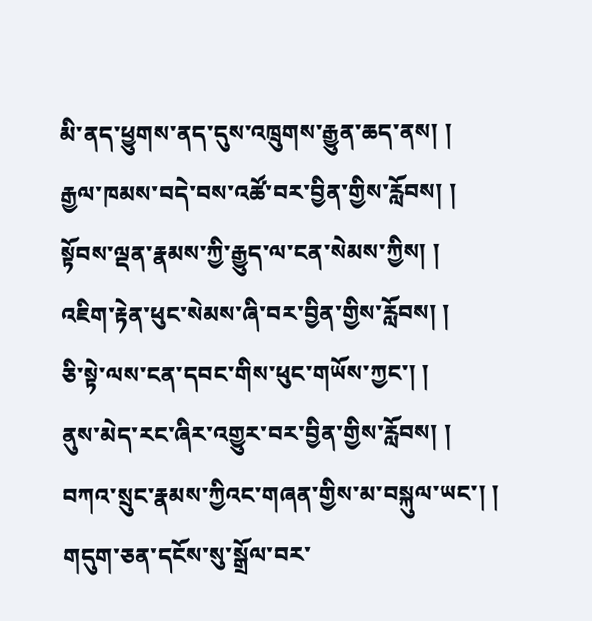མི་ནད་ཕྱུགས་ནད་དུས་འཁྲུགས་རྒྱུན་ཆད་ནས། །
རྒྱལ་ཁམས་བདེ་བས་འཚོ་བར་བྱིན་གྱིས་རློབས། །
སྟོབས་ལྡན་རྣམས་ཀྱི་རྒྱུད་ལ་ངན་སེམས་ཀྱིས། །
འཇིག་རྟེན་ཕུང་སེམས་ཞི་བར་བྱིན་གྱིས་རློབས། །
ཅི་སྟེ་ལས་ངན་དབང་གིས་ཕུང་གཡོས་ཀྱང་། །
ནུས་མེད་རང་ཞིར་འགྱུར་བར་བྱིན་གྱིས་རློབས། །
བཀའ་སྲུང་རྣམས་ཀྱིའང་གཞན་གྱིས་མ་བསྐུལ་ཡང་། །
གདུག་ཅན་དངོས་སུ་སྒྲོལ་བར་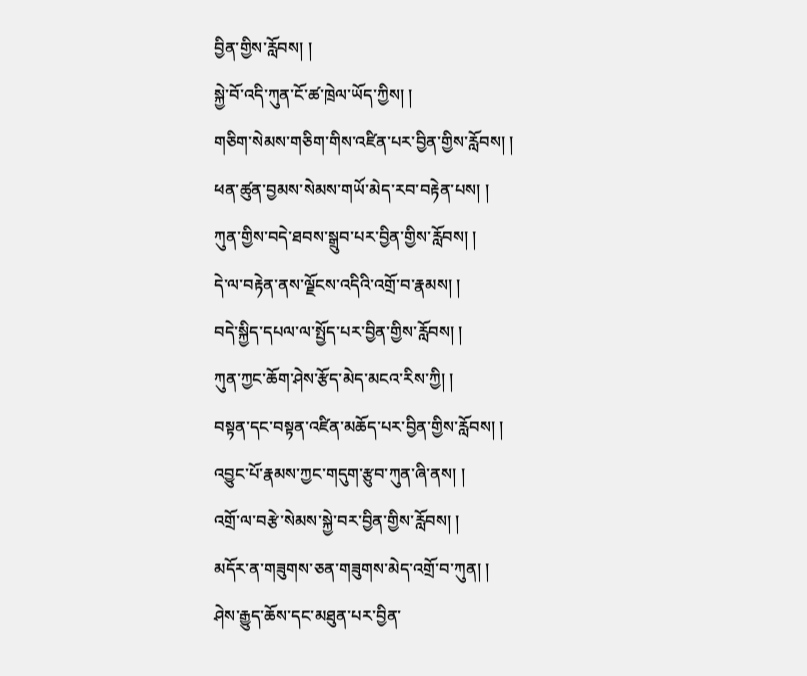བྱིན་གྱིས་རློབས། །
སྐྱེ་བོ་འདི་ཀུན་ངོ་ཚ་ཁྲེལ་ཡོད་ཀྱིས། །
གཅིག་སེམས་གཅིག་གིས་འཛིན་པར་བྱིན་གྱིས་རློབས། །
ཕན་ཚུན་བྱམས་སེམས་གཡོ་མེད་རབ་བརྟེན་པས། །
ཀུན་གྱིས་བདེ་ཐབས་སྒྲུབ་པར་བྱིན་གྱིས་རློབས། །
དེ་ལ་བརྟེན་ནས་ལྗོངས་འདིའི་འགྲོ་བ་རྣམས། །
བདེ་སྐྱིད་དཔལ་ལ་སྤྱོད་པར་བྱིན་གྱིས་རློབས། །
ཀུན་ཀྱང་ཆོག་ཤེས་རྩོད་མེད་མངའ་རིས་ཀྱི། །
བསྟན་དང་བསྟན་འཛིན་མཆོད་པར་བྱིན་གྱིས་རློབས། །
འབྱུང་པོ་རྣམས་ཀྱང་གདུག་རྩུབ་ཀུན་ཞི་ནས། །
འགྲོ་ལ་བརྩེ་སེམས་སྐྱེ་བར་བྱིན་གྱིས་རློབས། །
མདོར་ན་གཟུགས་ཅན་གཟུགས་མེད་འགྲོ་བ་ཀུན། །
ཤེས་རྒྱུད་ཆོས་དང་མཐུན་པར་བྱིན་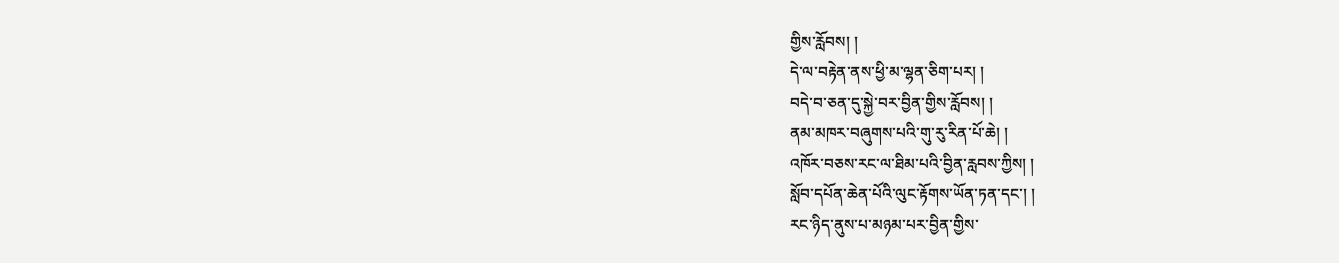གྱིས་རློབས། །
དེ་ལ་བརྟེན་ནས་ཕྱི་མ་ལྷན་ཅིག་པར། །
བདེ་བ་ཅན་དུ་སྐྱེ་བར་བྱིན་གྱིས་རློབས། །
ནམ་མཁར་བཞུགས་པའི་གུ་རུ་རིན་པོ་ཆེ། །
འཁོར་བཅས་རང་ལ་ཐིམ་པའི་བྱིན་རླབས་ཀྱིས། །
སློབ་དཔོན་ཆེན་པོའི་ལུང་རྟོགས་ཡོན་ཏན་དང་། །
རང་ཉིད་ནུས་པ་མཉམ་པར་བྱིན་གྱིས་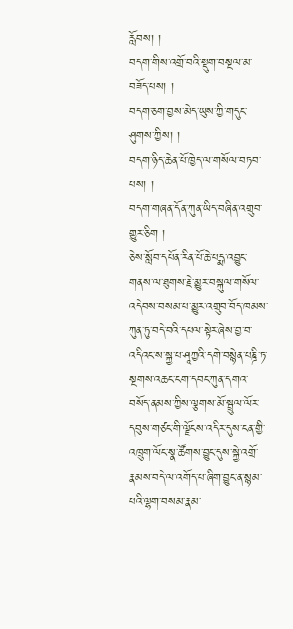རློབས། །
བདག་གིས་འགྲོ་བའི་སྡུག་བསྔལ་མ་བཟོད་པས། །
བདག་ཅག་བྱས་མེད་ཡུས་ཀྱི་གདུང་ཤུགས་ཀྱིས། །
བདག་ཉིད་ཆེན་པོ་ཁྱེད་ལ་གསོལ་བཏབ་པས། །
བདག་གཞན་དོན་ཀུན་ཡིད་བཞིན་འགྲུབ་གྱུར་ཅིག །
ཅེས་སློབ་དཔོན་རིན་པོ་ཆེ་པདྨ་འབྱུང་གནས་ལ་ཐུགས་རྗེ་མྱུར་བསྐུལ་གསོལ་འདེབས་བསམ་པ་མྱུར་འགྲུབ་བོད་ཁམས་ཀུན་ཏུ་བདེ་བའི་དཔལ་སྟེར་ཞེས་བྱ་བ་འདིའང་ས་སྐྱ་པ་ཤཱཀྱའི་དགེ་བསྙེན་པཎྜི་ཏ་སྔགས་འཆང་ངག་དབང་ཀུན་དགའ་བསོད་ནམས་ཀྱིས་ལྕགས་མོ་སྦྲུལ་ལོར་དབུས་གཙང་གི་ལྗོངས་འདིར་དུས་ངན་གྱི་འཁྲུག་ལོང་སྣ་ཚོགས་བྱུང་དུས་སྐྱེ་འགྲོ་རྣམས་བདེ་ལ་འགོད་པ་ཞིག་བྱུང་ན་སྙམ་པའི་ལྷག་བསམ་རྣམ་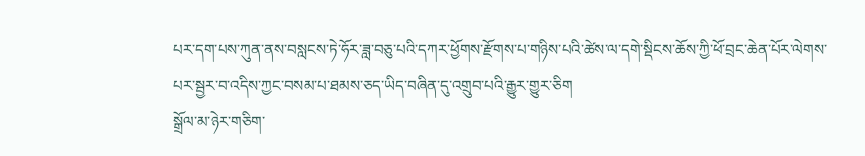པར་དག་པས་ཀུན་ནས་བསླངས་ཏེ་ཧོར་ཟླ་བཅུ་པའི་དཀར་ཕྱོགས་རྫོགས་པ་གཉིས་པའི་ཚེས་ལ་དགེ་སྡིངས་ཆོས་ཀྱི་ཕོ་བྲང་ཆེན་པོར་ལེགས་པར་སྦྱར་བ་འདིས་ཀྱང་བསམ་པ་ཐམས་ཅད་ཡིད་བཞིན་དུ་འགྲུབ་པའི་རྒྱུར་གྱུར་ཅིག
སྒྲོལ་མ་ཉེར་གཅིག་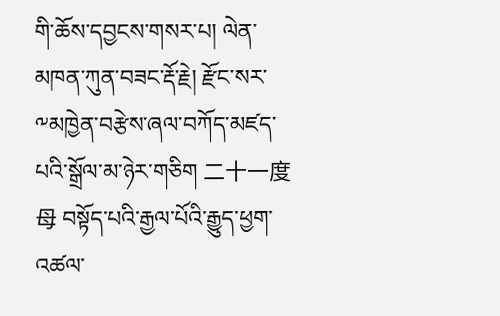གི་ཆོས་དབྱངས་གསར་པ། ལེན་མཁན་ཀུན་བཟང་རྡོ་རྗེ། རྫོང་སར་༸མཁྱེན་བརྩེས་ཞལ་བཀོད་མཛད་པའི་སྒྲོལ་མ་ཉེར་གཅིག 二十一度母 བསྟོད་པའི་རྒྱལ་པོའི་རྒྱུད་ཕྱག་འཚལ་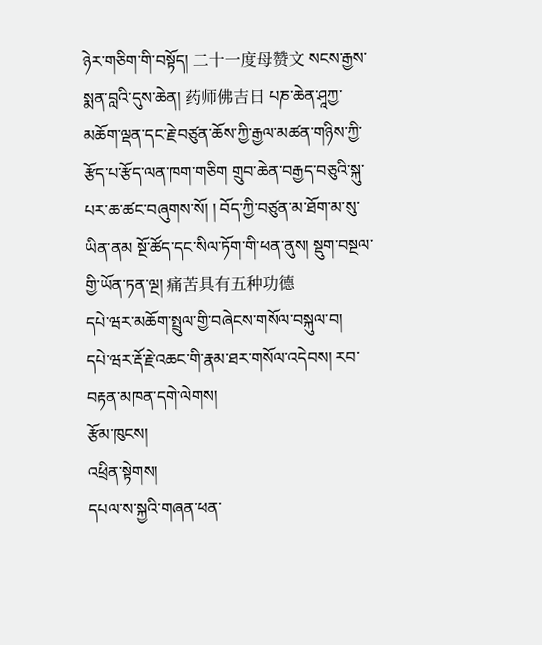ཉེར་གཅིག་གི་བསྟོད། 二十一度母赞文 སངས་རྒྱས་སྨན་བླའི་དུས་ཆེན། 药师佛吉日 པཎ་ཆེན་ཤཱཀྱ་མཆོག་ལྡན་དང་རྗེ་བཙུན་ཆོས་ཀྱི་རྒྱལ་མཚན་གཉིས་ཀྱི་རྩོད་པ་རྩོད་ལན་ཁག་གཅིག གྲུབ་ཆེན་བརྒྱད་བཅུའི་སྐུ་པར་ཆ་ཚང་བཞུགས་སོ། ། བོད་ཀྱི་བཙུན་མ་ཐོག་མ་སུ་ཡིན་ནམ སྔོ་ཚོད་དང་སིལ་ཏོག་གི་ཕན་ནུས། སྡུག་བསྔལ་གྱི་ཡོན་ཏན་ལྔ། 痛苦具有五种功德
དཔེ་ཝར་མཆོག་སྤྲུལ་གྱི་བཞེངས་གསོལ་བསྐུལ་བ།
དཔེ་ཝར་རྡོ་རྗེ་འཆང་གི་རྣམ་ཐར་གསོལ་འདེབས། རབ་བརྟན་མཁན་དགེ་ལེགས།
རྩོམ་ཁུངས།
འཕྲིན་སྟེགས།
དཔལ་ས་སྐྱའི་གཞན་ཕན་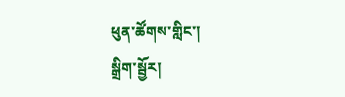ཕུན་ཚོགས་གླིང་།
སྒྲིག་སྦྱོར།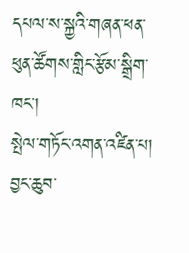དཔལ་ས་སྐྱའི་གཞན་ཕན་ཕུན་ཚོགས་གླིང་རྩོམ་སྒྲིག་ཁང་།
སྤེལ་གཏོང་འགན་འཛིན་པ།
བྱང་ཆུབ་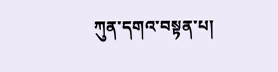ཀུན་དགའ་བསྟན་པ།